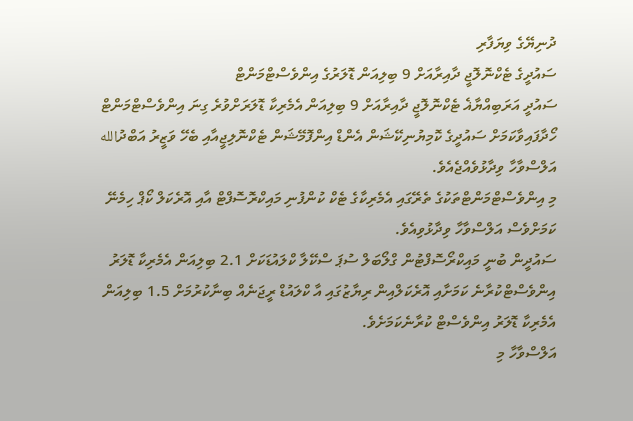ދުނިޔޭގެ ވިޔަފާރި
ސައުދީގެ ޓެކްނޮލޮޖީ ދާއިރާއަށް 9 ބިލިއަން ޑޮލަރުގެ އިންވެސްޓްމަންޓް
ސައުދީ އަރަބިއްޔާޣެ ޓެކްނޮލޮޖީ ދާއިރާއަށް 9 ބިލިއަން އެމެރިކާ ޑޮލަރަށްވުރެ ގިނަ އިންވެސްޓްމަންޓް ހޯދާފައިވާކަމަށް ސައުދީގެ ކޮމިޔުނިކޭޝަން އެންޑް އިންފޮމޭޝަން ޓެކްނޮލިޖީއާއި ބެހޭ ވަޒީރު އަބްދުالله އަލްސްވާހާ ވިދާޅުވެއްޖެއެވެ.
މި އިންވެސްޓްމަންޓްތަކުގެ ތެރޭގައި އެމެރިކާގެ ޓެކް ކުންފުނި މައިކްރޮސޮފްޓް އާއި އޮރެކަލް ކޯޕް ހިމެނޭ ކަމަށްވެސް އަލްސްވާހާ ވިދާޅުވިއެވެ.
ސައުދީން ބުނީ މައިކްރޯސޮފްޓުން ގްލޯބަލް ސުޕަ ސްކޭލާ ކްލައުޑަކަށް 2.1 ބިލިއަން އެމެރިކާ ޑޮލަރު އިންވެސްޓްކުރާނެ ކަމަށާއި އޮރެކަލްއިން ރިޔާޒުގައި އާ ކްލައުޑް ރީޖަނެއް ބިނާކުރުމަށް 1.5 ބިލިއަން އެމެރިކާ ޑޮލަރު އިންވެސްޓް ކުރާނެކަމަށެވެ.
އަލްސްވާހާ މި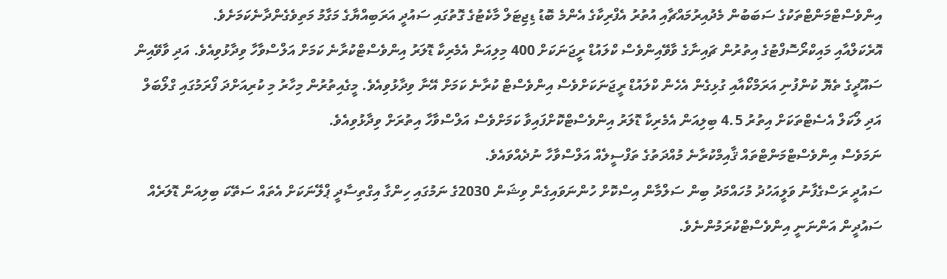އިންވެސްޓްމަންޓްތަކުގެ ސަބަބުން މެދުއިރުމައްޗާއި އުތުރު އެފްރިކާގެ އެންމެ ބޮޑު ޑިޖިޓަލް މާކެޓުގެ ގޮތުގައި ސައުދީ އަރަބިއްޔާގެ މަގާމު މަތިވެގެންދާނެކަމަށެވެ.
އޮރެކަލްއާއި މައިކްރޯސޮފްޓުގެ އިތުރުން ޗައިނާގެ ވާވޭއިންވެސް ކްލައުޑް ރީޖަނަކަށް 400 މިލިއަން އެމެރިކާ ޑޮލަރު އިންވެސްޓްކުރާނެ ކަމަށް އަލްސްވާހާ ވިދާޅުވިއެވެ. އަދި ވާވޭއިން ސައޫދީގެ ތެޔޮ ކުންފުނި އަރަމްކޯއާއި ގުޅިގެން އެހެން ކްލައުޑް ރީޖަނަކަށްވެސް އިންވެސްޓް ކުރާނެ ކަމަށް އޭނާ ވިދާޅުވިއެވެ. މީގެއިތުރުން މިހާރު މި ކުރިއަށްދަ ފޯރަމުގައި ގްލޯބަލް އަދި ލޯކަލް އެސެޓްތަކަށް އިތުރު 4.5 ބިލިއަން އެމެރިކާ ޑޮލަރު އިންވެސްޓްކޮށްފައިވާ ކަމަށްވެސް އަލްސްވާހާ އިތުރަށް ވިދާޅުވިއެވެ.
ނަމަވެސް އިންވެސްޓްމަންޓްތައް ޤާއިމްކުރާނެ މުއްދަތުގެ ތަފްސީލެއް އަލްސްވާހާ ނުދެއްވައެވެ.
ސައުދީ ރަސްގެފާނު ވަލީއަހުދު މުހައްމަދު ބިން ސަލްމާން އިސްކޮށް ހުންނަވައިގެން ވިޝަން 2030ގެ ނަމުގައި ހިންގާ އިގްތިސާދީ ޕްލޭނަކަށް އެތައް ސަތޭކަ ބިލިއަން ޑޮލަރެއް ސައުދީން އަންނަނީ އިންވެސްޓްކުރަމުންނެވެ.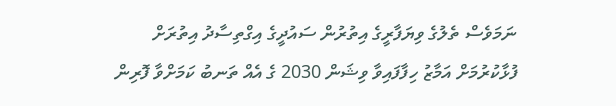ނަމަވެސް ތެލުގެ ވިޔަފާރީގެ އިތުރުން ސައުދީގެ އިގްތިސާދު އިތުރަށް ފުޅާކުރުމަށް އަމާޒު ހިފާފައިވާ ވިޝަން 2030 ގެ އެއް ތަނބު ކަމަށްވާ ފޮރިން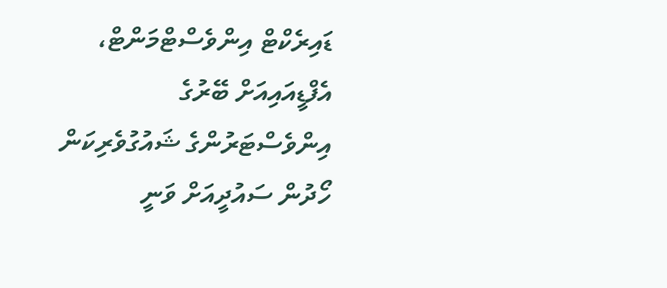ޑައިރެކްޓް އިންވެސްޓްމަންޓް، އެފްޑީއައިއަށް ބޭރުގެ އިންވެސްޓަރުންގެ ޝައުގުވެރިކަން ހޯދުން ސައުދީއަށް ވަނީ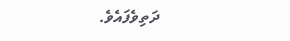ދަތިވެފައެވެ.